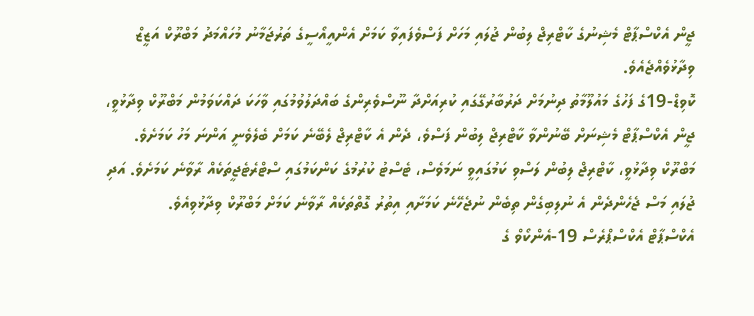ޖީން އެކްސްޕާޓް މެޝިނުގެ ކާޓްރިޖް ލިބުން ޖުލައި މަހަށް ފަސްވެފައިވާ ކަމަށް އެންއީއޯސީގެ ތަރުޖަމާނު މުހައްމަދު މަބްރޫކް އަޒީޒް ވިދާޅުވެއްޖެއެވެ.
ކޮވިޑް-19ގެ ފަހުގެ މައުލޫމާތު ދިނުމަށް ދަރުބާރުގޭގައި ކުރިއަށްދާ ނޫސްވެރިންގެ ބައްދަލުވުމުގައި ވާހަކަ ދައްކަވަމުން މަބްރޫކް ވިދާޅުވީ، ޖީން އެކްސްޕާޓް މެޝިނަށް ބޭނުންވާ ކާޓްރިޖް ލިބުން ފަސްވެ، ދެން އެ ކާޓްރިޖް ލެބޭނެ ކަމަށް ބެލެވެނީ އަންނަ މަހު ކަމަށެވެ.
މަބްރޫކް ވިދާޅުވީ، ކާޓްރިޖް ލިބުން ލަސްވި ކަމުގައިވީ ނަމަވެސް، ޓެސްޓު ކުރުމުގެ ކަންކަމުގައި ސްޓްރެޓެޖީތަކެއް ރާވާނެ ކަމަށެވެ. އަދި ޖުލައި މަސް ޖެހެންދެން އެ ނުލިބިގެން ތިބެން ނުޖެހޭނެ ކަމަށާއި އިތުރު ގޮތްތަކެއް ރާވާނެ ކަމަށް މަބްރޫކް ވިދާޅުވިއެވެ.
އެކްސްޕާޓް އެކްސްޕްރެސް 19-އެންކޯވް ގެ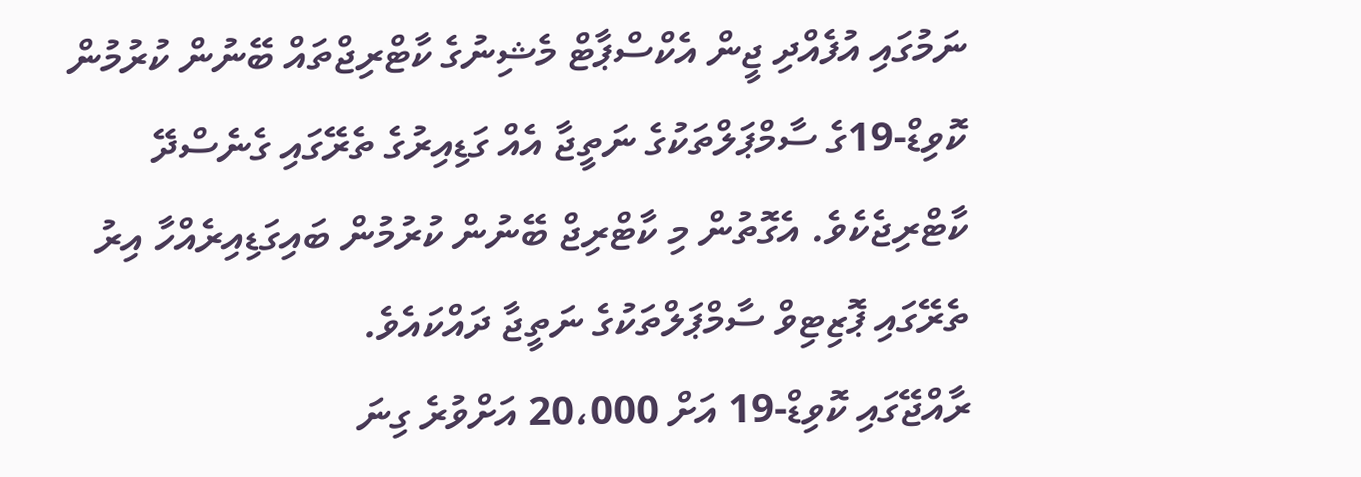ނަމުގައި އުފެއްދި ޖީން އެކްސްޕާޓް މެޝިނުގެ ކާޓްރިޖްތައް ބޭނުން ކުރުމުން ކޮވިޑް-19ގެ ސާމްޕަލްތަކުގެ ނަތީޖާ އެއް ގަޑިއިރުގެ ތެރޭގައި ގެނެސްދޭ ކާޓްރިޖެކެވެ. އެގޮތުން މި ކާޓްރިޖް ބޭނުން ކުރުމުން ބައިގަޑިއިރެއްހާ އިރު ތެރޭގައި ޕޮޒިޓިވް ސާމްޕަލްތަކުގެ ނަތީޖާ ދައްކައެވެ.
ރާއްޖޭގައި ކޮވިޑް-19 އަށް 20،000 އަށްވުރެ ގިނަ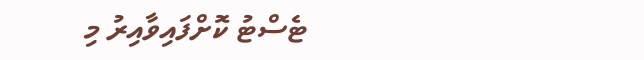ޓެސްޓު ކޮށްފައިވާއިރު މި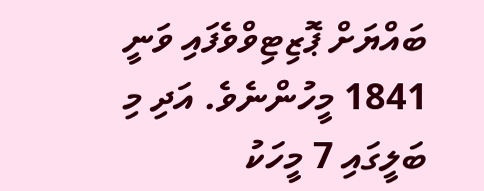ބައްޔަށް ޕޮޒިޓިވްވެފައި ވަނީ 1841 މީހުންނެވެ. އަދި މި ބަލީގައި 7 މީހަކު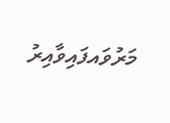މަރުވައފައިވާއިރު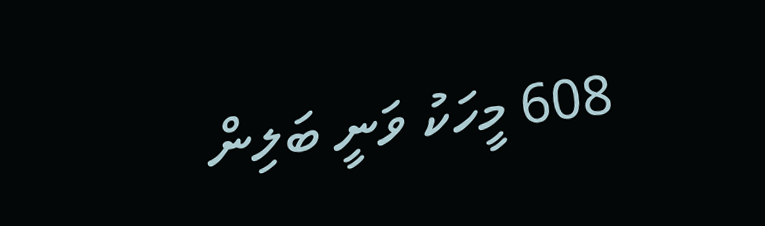608 މީހަކު ވަނީ ބަލިން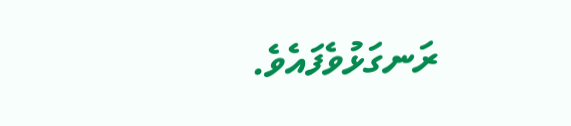ރަނގަޅުވެފައެވެ.